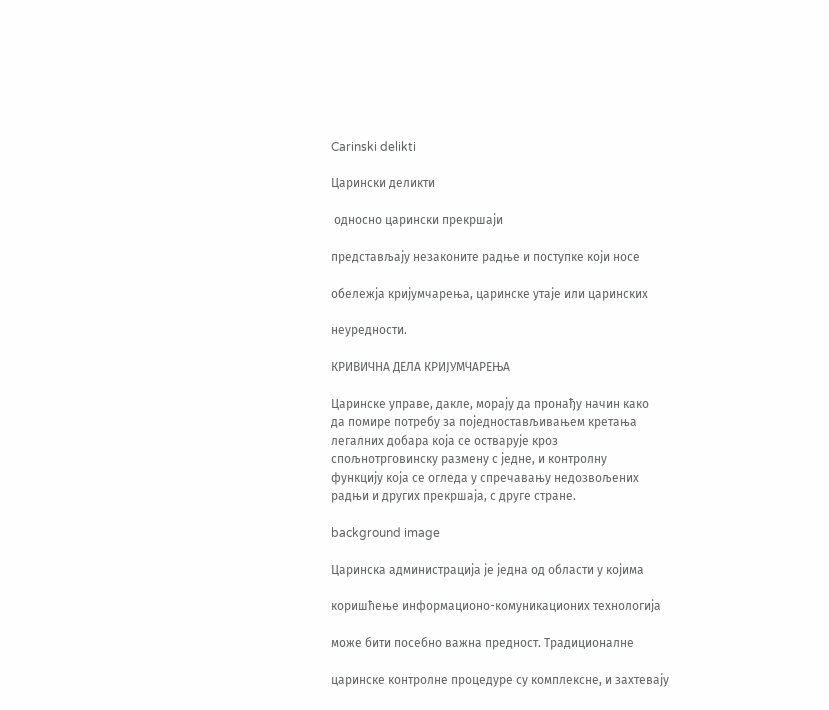Carinski delikti

Царински деликти

 односно царински прекршаји

представљају незаконите радње и поступке који носе

обележја кријумчарења, царинске утаје или царинских

неуредности.

КРИВИЧНА ДЕЛА КРИЈУМЧАРЕЊА

Царинске управе, дакле, морају да пронађу начин како
да помире потребу за поједностављивањем кретања
легалних добара која се остварује кроз
спољнотрговинску размену с једне, и контролну
функцију која се огледа у спречавању недозвољених
радњи и других прекршаја, с друге стране.

background image

Царинска администрација је једна од области у којима

коришћење информационо-комуникационих технологија

може бити посебно важна предност. Традиционалне

царинске контролне процедуре су комплексне, и захтевају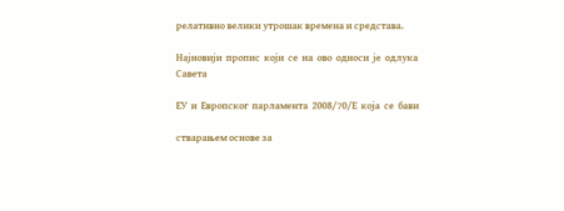релативно велики утрошак времена и средстава.

Најновији  пропис  који  се  на  ово  односи  је  одлука  Савета

ЕУ  и  Европског  парламента  2008/70/Е  која  се  бави

стварањем основе за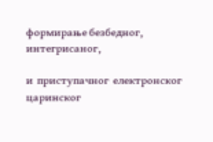формирање безбедног, интегрисаног,

и  приступачног  електронског  царинског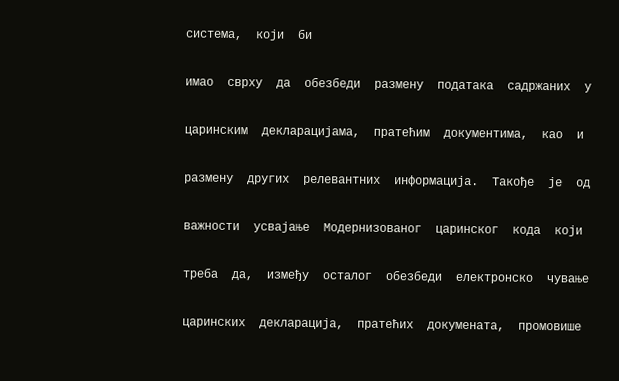система,  који  би

имао  сврху  да  обезбеди  размену  података  садржаних  у

царинским  декларацијама,  пратећим  документима,  као  и

размену  других  релевантних  информација.  Такође  је  од

важности  усвајање  Модернизованог  царинског  кода  који

треба  да,  између  осталог  обезбеди  електронско  чување

царинских  декларација,  пратећих  докумената,  промовише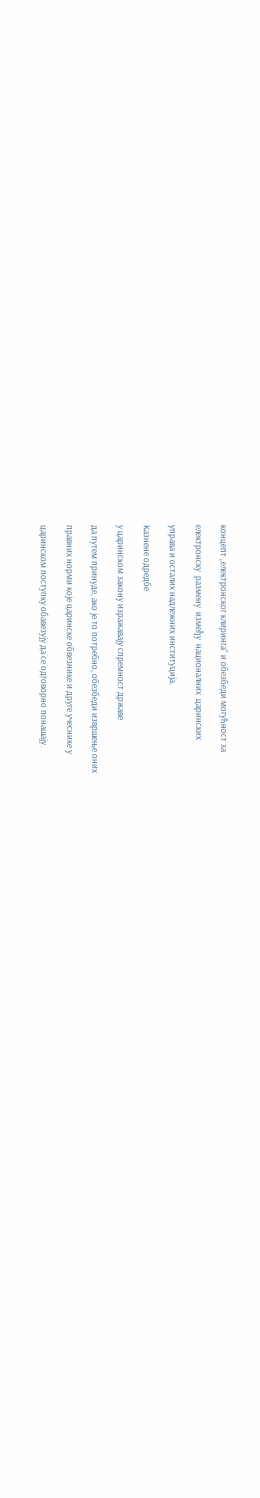концепт „електронског клиринга“ и обезбеди могућност за

електронску  размену  између  националних  царинских

управа и осталих надлежних институција.

Казнене одредбе

у царинском закону изражавају спремност државе

да путем принуде, ако је то потребно, обезбеди извршење оних

правних норми које царинске обвезнике и друге учеснике у

царинском поступку обавезују да се одговорно понашају.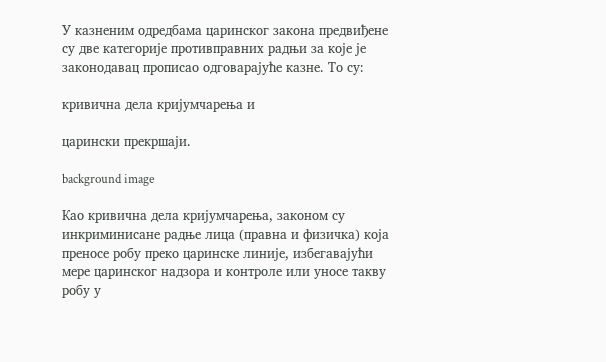У казненим одредбама царинског закона предвиђене
су две категорије противправних радњи за које је
законодавац прописао одговарајуће казне. То су:

кривична дела кријумчарења и

царински прекршаји.

background image

Као кривична дела кријумчарења, законом су
инкриминисане радње лица (правна и физичка) која
преносе робу преко царинске линије, избегавајући
мере царинског надзора и контроле или уносе такву
робу у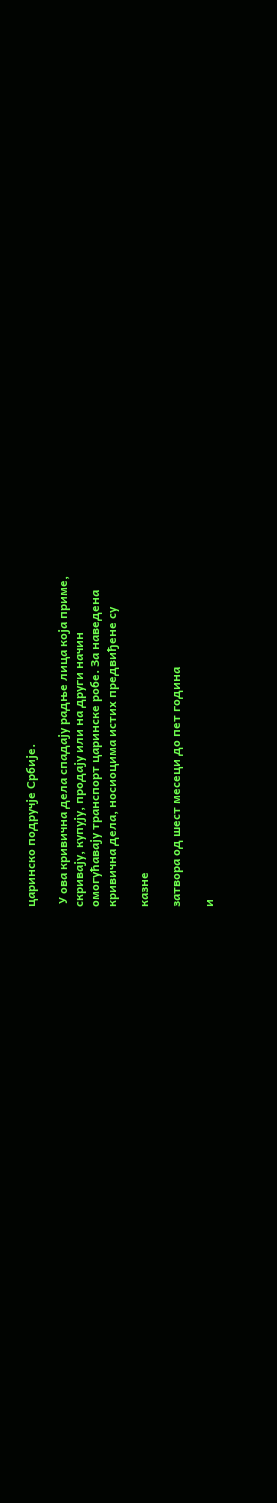царинско подручје Србије.

 У ова кривична дела спадају радње лица која приме,
скривају, купују, продају или на други начин
омогућавају транспорт царинске робе. За наведена
кривична дела, носиоцима истих предвиђене су

казне

затвора од шест месеци до пет година

и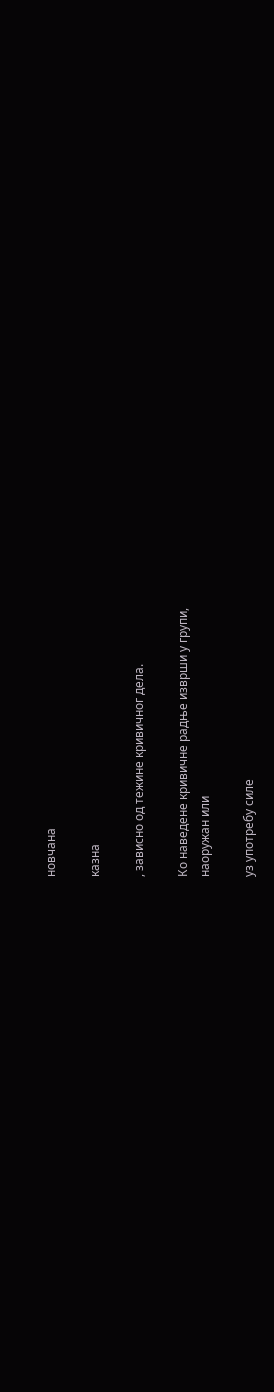новчана

казна

, зависно од тежине кривичног дела.

Ко наведене кривичне радње изврши у групи,
наоружан или

уз употребу силе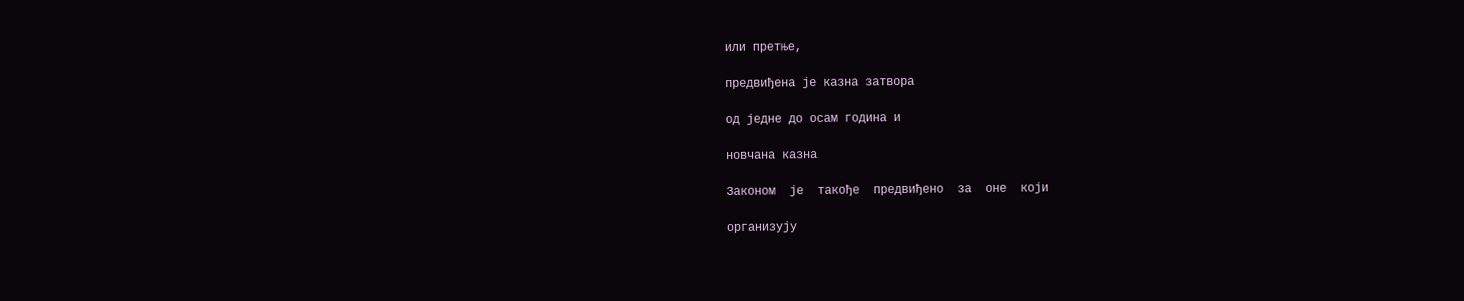или претње,

предвиђена је казна затвора

од једне до осам година и

новчана казна

Законом  је  такође  предвиђено  за  оне  који

организују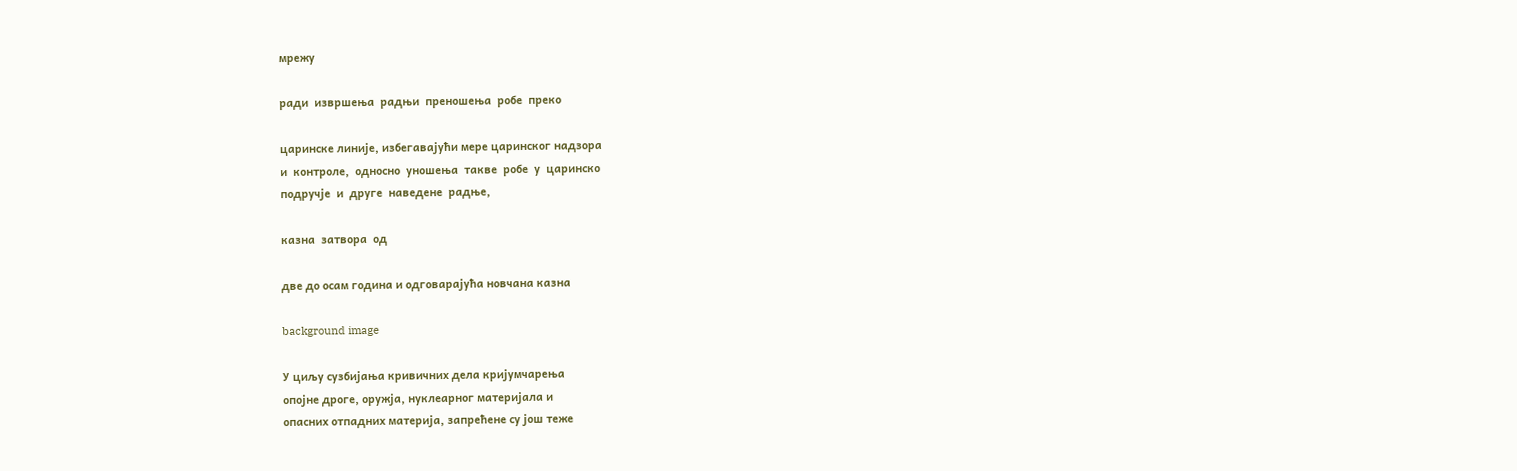мрежу

ради  извршења  радњи  преношења  робе  преко

царинске линије, избегавајући мере царинског надзора
и  контроле,  односно  уношења  такве  робе  у  царинско
подручје  и  друге  наведене  радње,

казна  затвора  од

две до осам година и одговарајућа новчана казна

background image

У циљу сузбијања кривичних дела кријумчарења
опојне дроге, оружја, нуклеарног материјала и
опасних отпадних материја, запрећене су још теже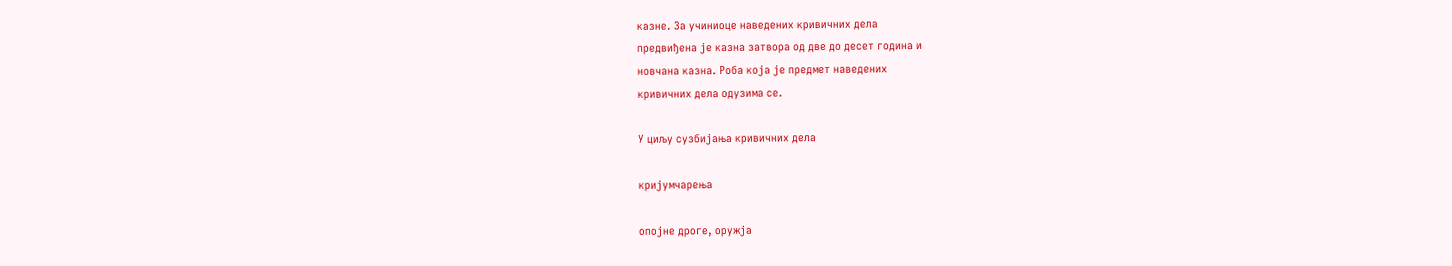казне. За учиниоце наведених кривичних дела
предвиђена је казна затвора од две до десет година и
новчана казна. Роба која је предмет наведених
кривичних дела одузима се.

У циљу сузбијања кривичних дела

кријумчарења

опојне дроге, оружја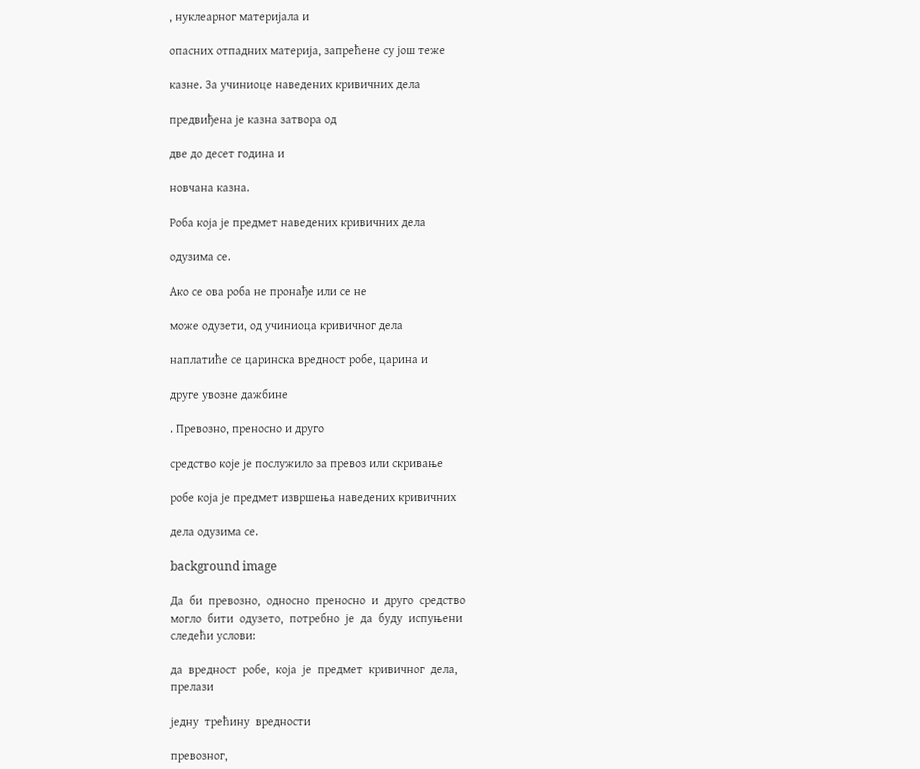, нуклеарног материјала и

опасних отпадних материја, запрећене су још теже

казне. За учиниоце наведених кривичних дела

предвиђена је казна затвора од

две до десет година и

новчана казна.

Роба која је предмет наведених кривичних дела

одузима се.

Ако се ова роба не пронађе или се не

може одузети, од учиниоца кривичног дела

наплатиће се царинска вредност робе, царина и

друге увозне дажбине

. Превозно, преносно и друго

средство које је послужило за превоз или скривање

робе која је предмет извршења наведених кривичних

дела одузима се.

background image

Да  би  превозно,  односно  преносно  и  друго  средство
могло  бити  одузето,  потребно  је  да  буду  испуњени
следећи услови:

да  вредност  робе,  која  је  предмет  кривичног  дела,
прелази

једну  трећину  вредности

превозног,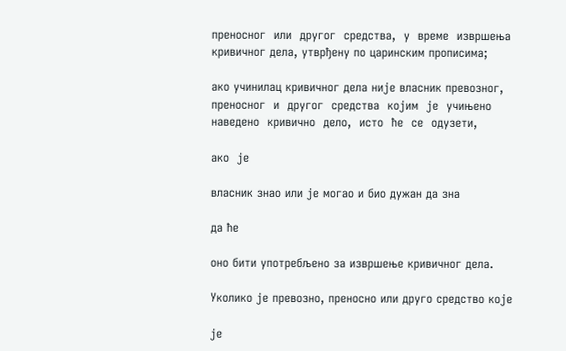преносног  или  другог  средства,  у  време  извршења
кривичног дела, утврђену по царинским прописима;

ако учинилац кривичног дела није власник превозног,
преносног  и  другог  средства  којим  је  учињено
наведено  кривично  дело,  исто  ће  се  одузети,

ако  је

власник знао или је могао и био дужан да зна

да ће

оно бити употребљено за извршење кривичног дела.

Уколико је превозно, преносно или друго средство које

је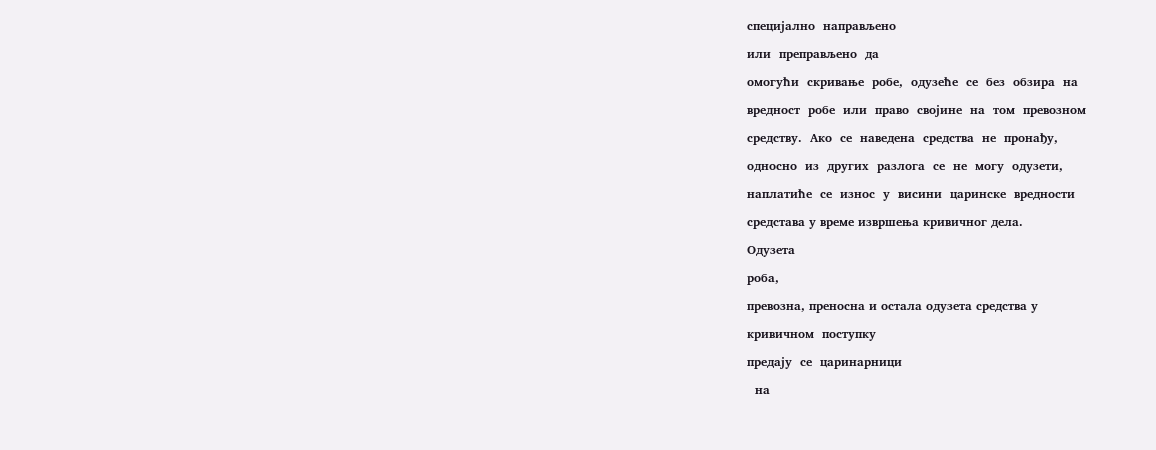специјално  направљено

или  преправљено  да

омогући  скривање  робе,  одузеће  се  без  обзира  на

вредност  робе  или  право  својине  на  том  превозном

средству.  Ако  се  наведена  средства  не  пронађу,

односно  из  других  разлога  се  не  могу  одузети,

наплатиће  се  износ  у  висини  царинске  вредности

средстава у време извршења кривичног дела.

Одузета

роба,

превозна, преносна и остала одузета средства у

кривичном  поступку

предају  се  царинарници

  на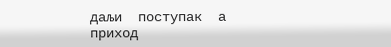даљи  поступак  а  приход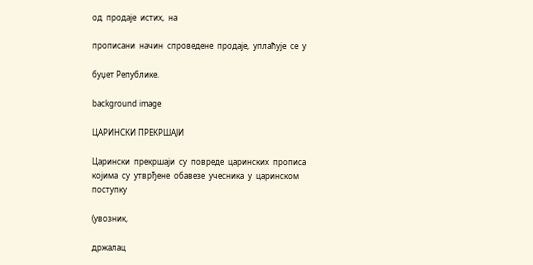од  продаје  истих,  на

прописани  начин  спроведене  продаје,  уплаћује  се  у

буџет Републике.

background image

ЦАРИНСКИ ПРЕКРШАЈИ

Царински  прекршаји  су  повреде  царинских  прописа
којима  су  утврђене  обавезе  учесника  у  царинском
поступку

(увозник,

држалац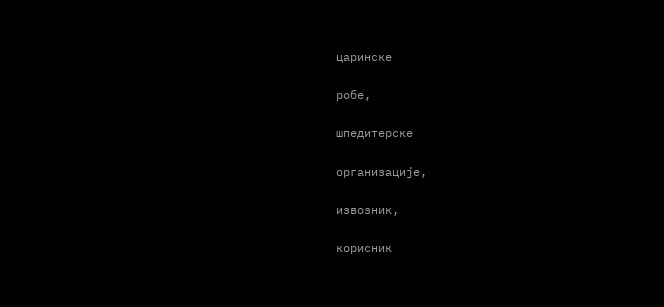царинске

робе,

шпедитерске

организације,

извозник,

корисник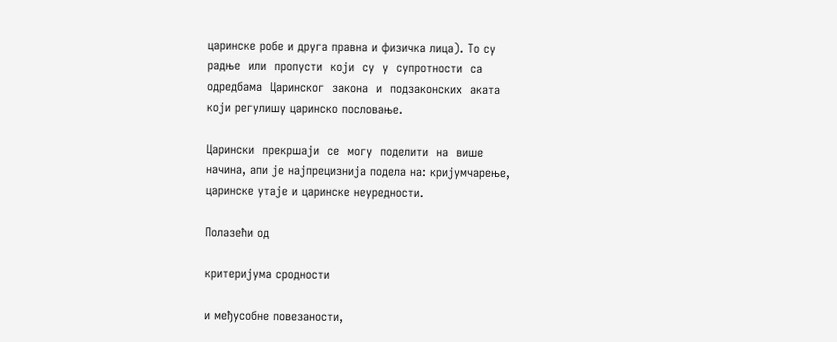царинске робе и друга правна и физичка лица). То су
радње  или  пропусти  који  су  у  супротности  са
одредбама  Царинског  закона  и  подзаконских  аката
који регулишу царинско пословање.

Царински  прекршаји  се  могу  поделити  на  више
начина, апи је најпрецизнија подела на: кријумчарење,
царинске утаје и царинске неуредности.

Полазећи од

критеријума сродности

и међусобне повезаности,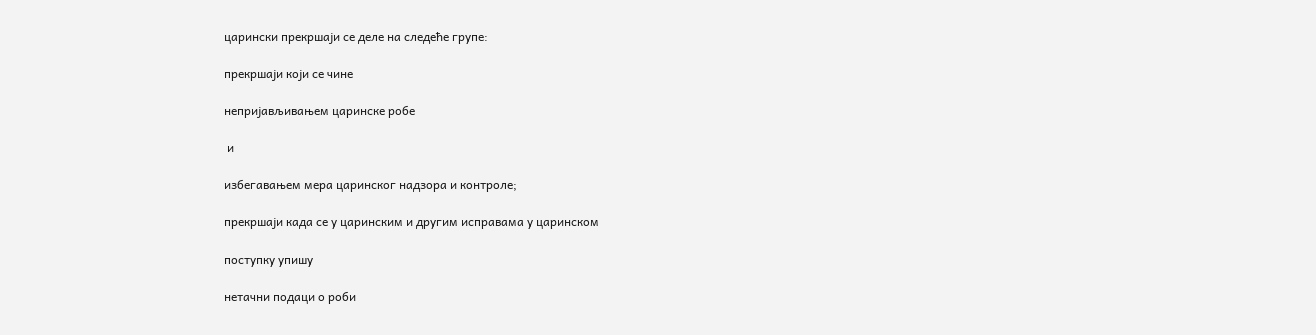царински прекршаји се деле на следеће групе:

прекршаји који се чине

непријављивањем царинске робе

 и

избегавањем мера царинског надзора и контроле;

прекршаји када се у царинским и другим исправама у царинском

поступку упишу

нетачни подаци о роби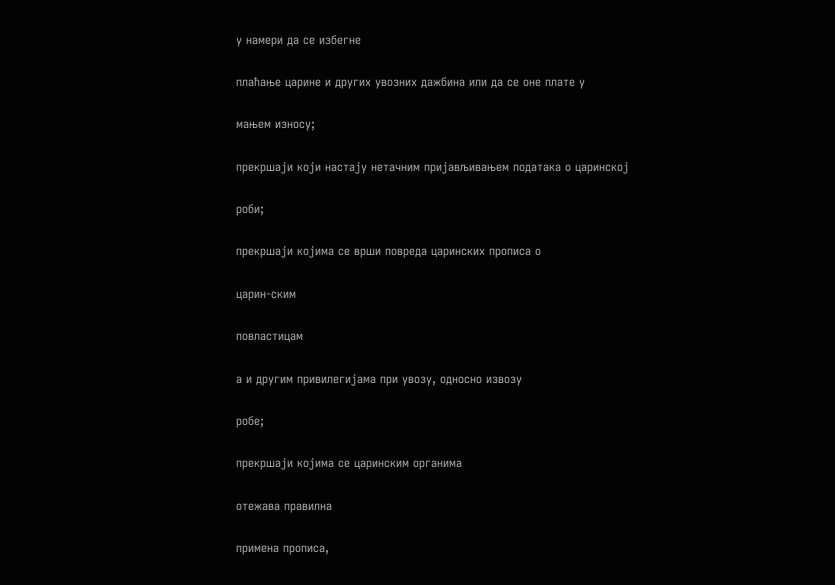у намери да се избегне

плаћање царине и других увозних дажбина или да се оне плате у

мањем износу;

прекршаји који настају нетачним пријављивањем података о царинској

роби;

прекршаји којима се врши повреда царинских прописа о

царин-ским

повластицам

а и другим привилегијама при увозу, односно извозу

робе;

прекршаји којима се царинским органима

отежава правилна

примена прописа,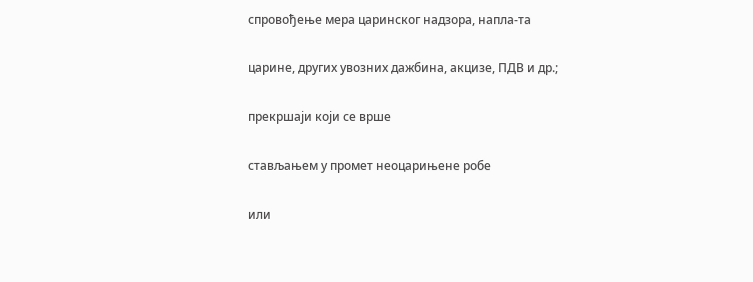спровођење мера царинског надзора, напла-та

царине, других увозних дажбина, акцизе, ПДВ и др.;

прекршаји који се врше

стављањем у промет неоцарињене робе

или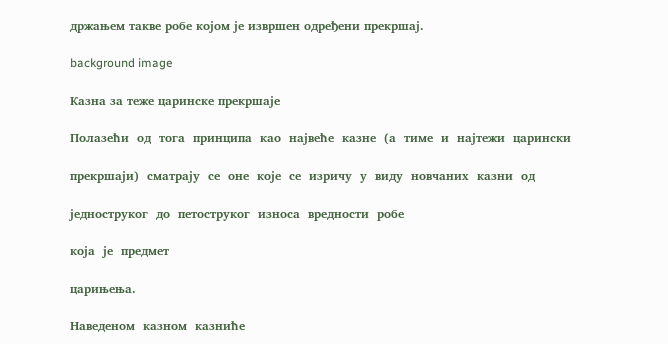држањем такве робе којом је извршен одређени прекршај.

background image

Казна за теже царинске прекршаје

Полазећи  од  тога  принципа  као  највеће  казне  (а  тиме  и  најтежи  царински

прекршаји)  сматрају  се  оне  које  се  изричу  у  виду  новчаних  казни  од

једноструког  до  петоструког  износа  вредности  робе

која  је  предмет

царињења.

Наведеном  казном  казниће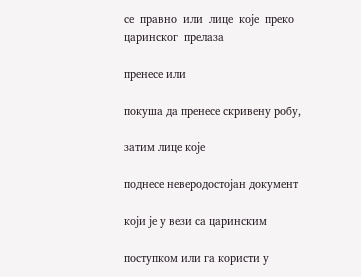се  правно  или  лице  које  преко  царинског  прелаза

пренесе или

покуша да пренесе скривену робу,

затим лице које

поднесе неверодостојан документ

који је у вези са царинским

поступком или га користи у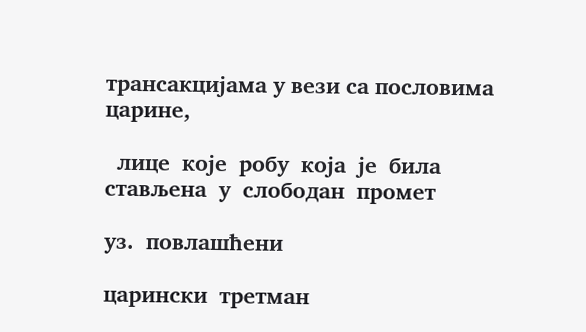трансакцијама у вези са пословима царине,

  лице  које  робу  која  је  била  стављена  у  слободан  промет

уз.  повлашћени

царински  третман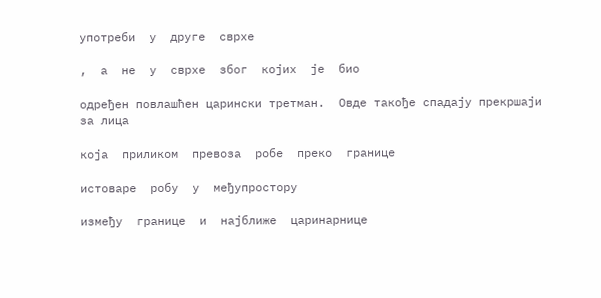употреби  у  друге  сврхе

,  а  не  у  сврхе  због  којих  је  био

одређен повлашћен царински третман.  Овде такође спадају прекршаји за лица

која  приликом  превоза  робе  преко  границе

истоваре  робу  у  међупростору

између  границе  и  најближе  царинарнице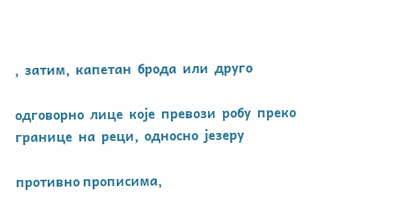,  затим,  капетан  брода  или  друго

одговорно  лице  које  превози  робу  преко  границе  на  реци,  односно  језеру

противно прописима,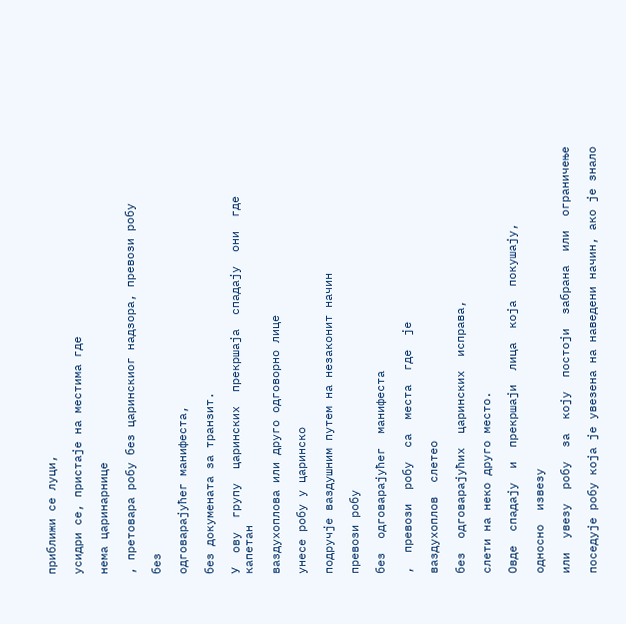приближи се луци,

усидри се, пристаје на местима где

нема царинарнице

, претовара робу без царинскиог надзора, превози робу

без

одговарајућег манифеста,

без докумената за транзит.

У  ову  групу  царинских  прекршаја  спадају  они  где  капетан

ваздухоплова или друго одговорно лице

унесе робу у царинско

подручје ваздушним путем на незаконит начин

превози робу

без  одговарајућег  манифеста

,  превози  робу  са  места  где  је

ваздухоплов  слетео

без  одговарајућих  царинских  исправа,

слети на неко друго место.

Овде  спадају  и  прекршаји  лица  која  покушају,

односно  извезу

или  увезу  робу  за  коју  постоји  забрана  или  ограничење

поседује робу која је увезена на наведени начин, ако је знало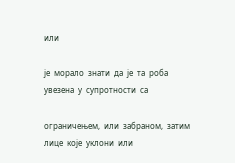или

је  морало  знати  да  је  та  роба  увезена  у  супротности  са

ограничењем,  или  забраном,  затим  лице  које  уклони  или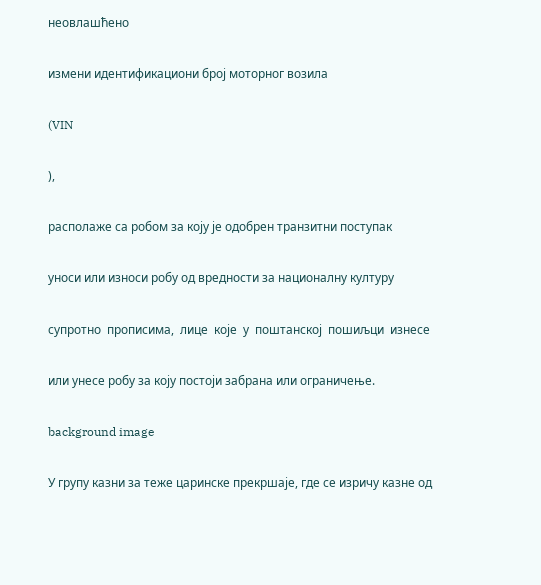неовлашћено

измени идентификациони број моторног возила

(VIN

),

располаже са робом за коју је одобрен транзитни поступак

уноси или износи робу од вредности за националну културу

супротно  прописима,  лице  које  у  поштанској  пошиљци  изнесе

или унесе робу за коју постоји забрана или ограничење.

background image

У групу казни за теже царинске прекршаје, где се изричу казне од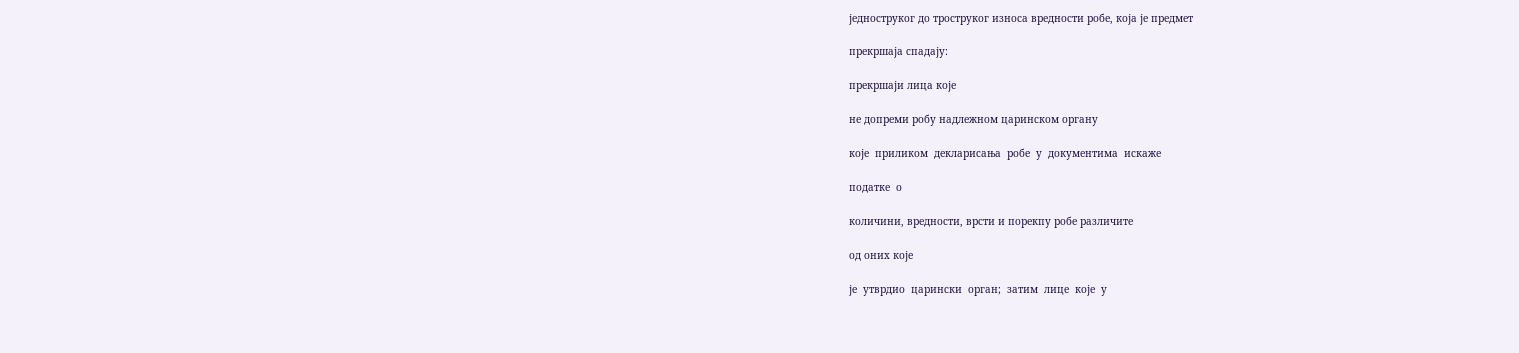једноструког до троструког износа вредности робе, која је предмет

прекршаја спадају:

прекршаји лица које

не допреми робу надлежном царинском органу

које  приликом  декларисања  робе  у  документима  искаже

податке  о

количини, вредности, врсти и порекпу робе различите

од оних које

је  утврдио  царински  орган;  затим  лице  које  у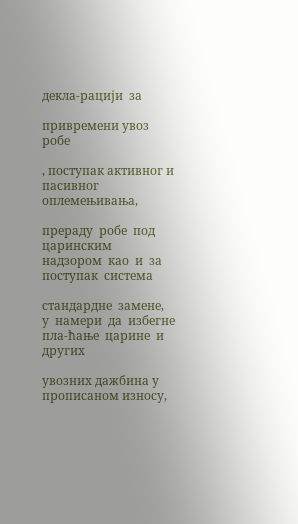декла-рацији  за

привремени увоз робе

, поступак активног и пасивног оплемењивања,

прераду  робе  под  царинским  надзором  као  и  за  поступак  система

стандардне  замене,  у  намери  да  избегне  пла-ћање  царине  и  других

увозних дажбина у прописаном износу,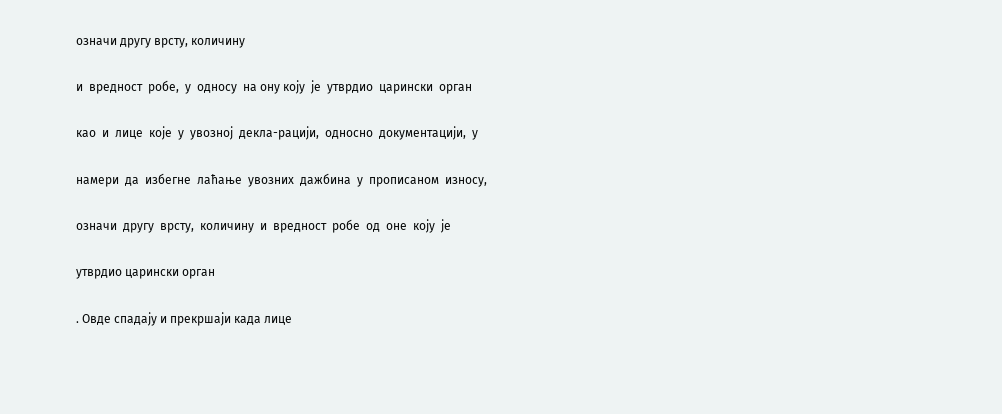означи другу врсту, количину

и  вредност  робе,  у  односу  на ону коју  је  утврдио  царински  орган

као  и  лице  које  у  увозној  декла-рацији,  односно  документацији,  у

намери  да  избегне  лаћање  увозних  дажбина  у  прописаном  износу,

означи  другу  врсту,  количину  и  вредност  робе  од  оне  коју  је

утврдио царински орган

. Овде спадају и прекршаји када лице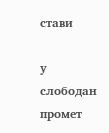стави

у  слободан  промет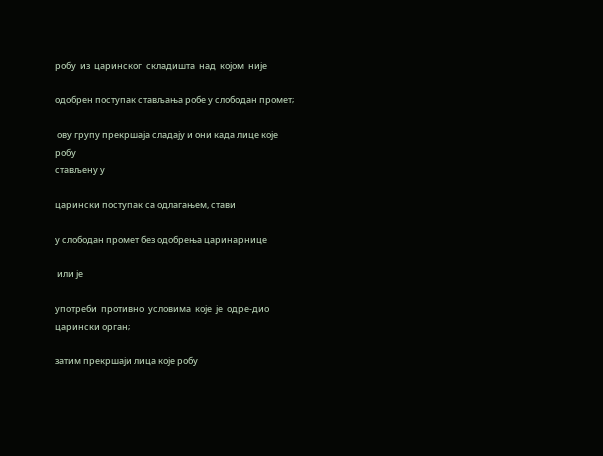робу  из  царинског  складишта  над  којом  није

одобрен поступак стављања робе у слободан промет;

 ову групу прекршаја сладају и они када лице које робу
стављену у

царински поступак са одлагањем, стави

у слободан промет без одобрења царинарнице

 или је

употреби  противно  условима  које  је  одре-дио
царински орган;

затим прекршаји лица које робу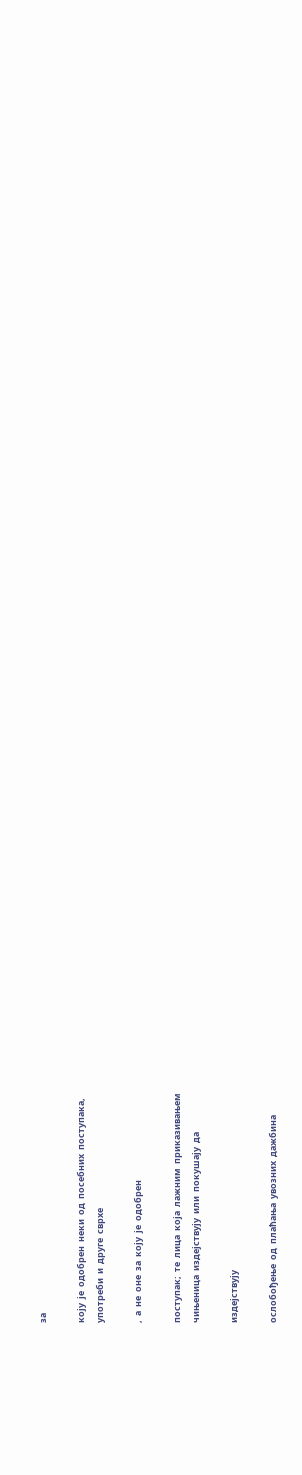за

коју  је  одобрен  неки  од  посебних  поступака,
употреби  и  друге  сврхе

,  а  не  оне  за  коју  је  одобрен

поступак;  те  лица  која  лажним  приказивањем
чињеница  издејствују  или  покушају  да

издејствују

ослобођење  од  плаћања  увозних  дажбина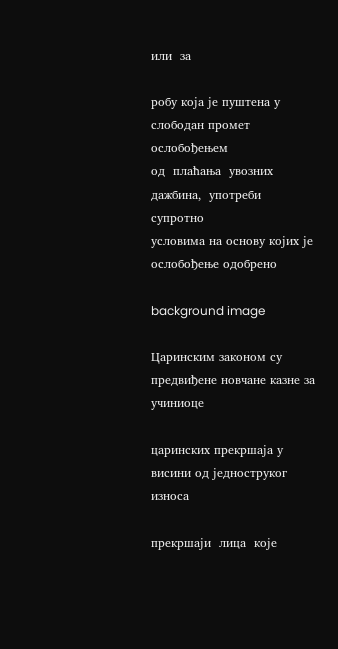или  за

робу која је пуштена у слободан промет ослобођењем
од  плаћања  увозних  дажбина,  употреби  супротно
условима на основу којих је ослобођење одобрено

background image

Царинским законом су предвиђене новчане казне за учиниоце

царинских прекршаја у висини од једноструког износа

прекршаји  лица  које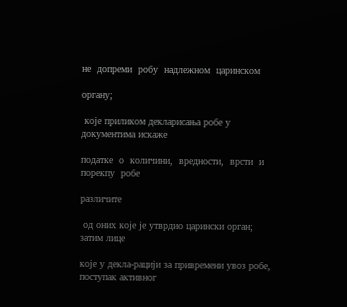не  допреми  робу  надлежном  царинском

органу;

 које приликом декларисања робе у документима искаже

податке  о  количини,  вредности,  врсти  и  порекпу  робе

различите

 од оних које је утврдио царински орган; затим лице

које у декла-рацији за привремени увоз робе, поступак активног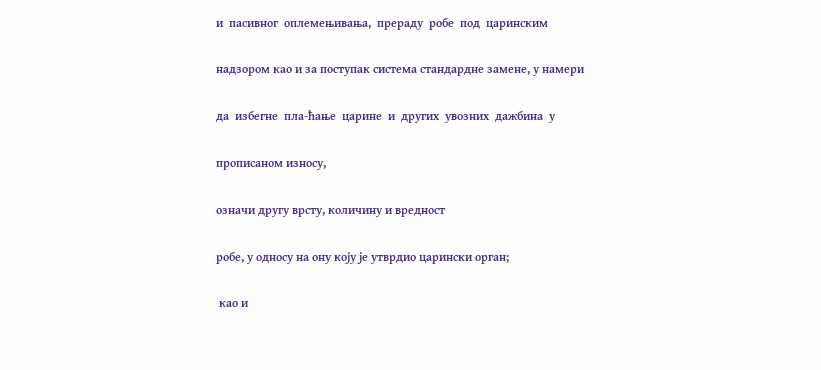и  пасивног  оплемењивања,  прераду  робе  под  царинским

надзором као и за поступак система стандардне замене, у намери

да  избегне  пла-ћање  царине  и  других  увозних  дажбина  у

прописаном износу,

означи другу врсту, количину и вредност

робе, у односу на ону коју је утврдио царински орган;

 као и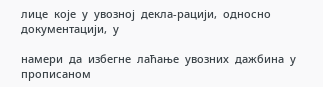лице  које  у  увозној  декла-рацији,  односно  документацији,  у

намери  да  избегне  лаћање  увозних  дажбина  у  прописаном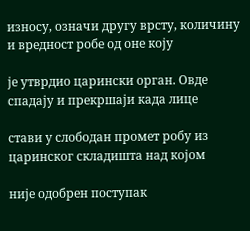износу, означи другу врсту, количину и вредност робе од оне коју

је утврдио царински орган. Овде спадају и прекршаји када лице

стави у слободан промет робу из царинског складишта над којом

није одобрен поступак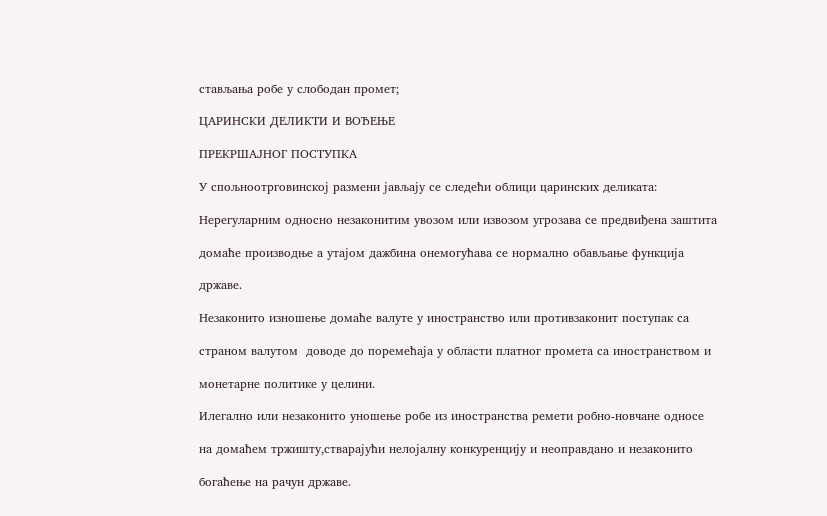стављања робе у слободан промет;

ЦАРИНСКИ ДЕЛИКТИ И ВОЂЕЊЕ

ПРЕКРШАЈНОГ ПОСТУПКА

У спољноотрговинској размени јављају се следећи облици царинских деликата:

Нерегуларним односно незаконитим увозом или извозом угрозава се предвиђена заштита

домаће производње а утајом дажбина онемогућава се нормално обављање функција

државе.

Незаконито изношење домаће валуте у иностранство или противзаконит поступак са

страном валутом  доводе до поремећаја у области платног промета са иностранством и

монетарне политике у целини.

Илегално или незаконито уношење робе из иностранства ремети робно-новчане односе

на домаћем тржишту,стварајући нелојалну конкуренцију и неоправдано и незаконито

богаћење на рачун државе.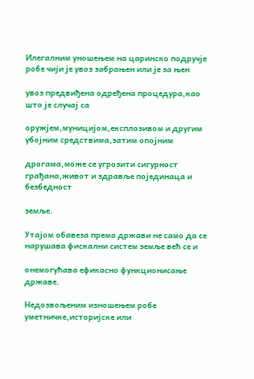Илегалним уношењем на царинско подручје робе чији је увоз забрањен или је за њен

увоз предвиђена одређена процедура,као што је случај са

оружјем,муницијом,експлозивом и другим убојним средствима,затим опојним

дрогама,може се угрозити сигурност грађана,живот и здравље појединаца и безбедност

земље.

Утајом обавеза према држави не само да се нарушава фискални систем земље већ се и

онемогућава ефикасно функционисање државе.

Недозвољеним изношењем робе уметничке,историјске или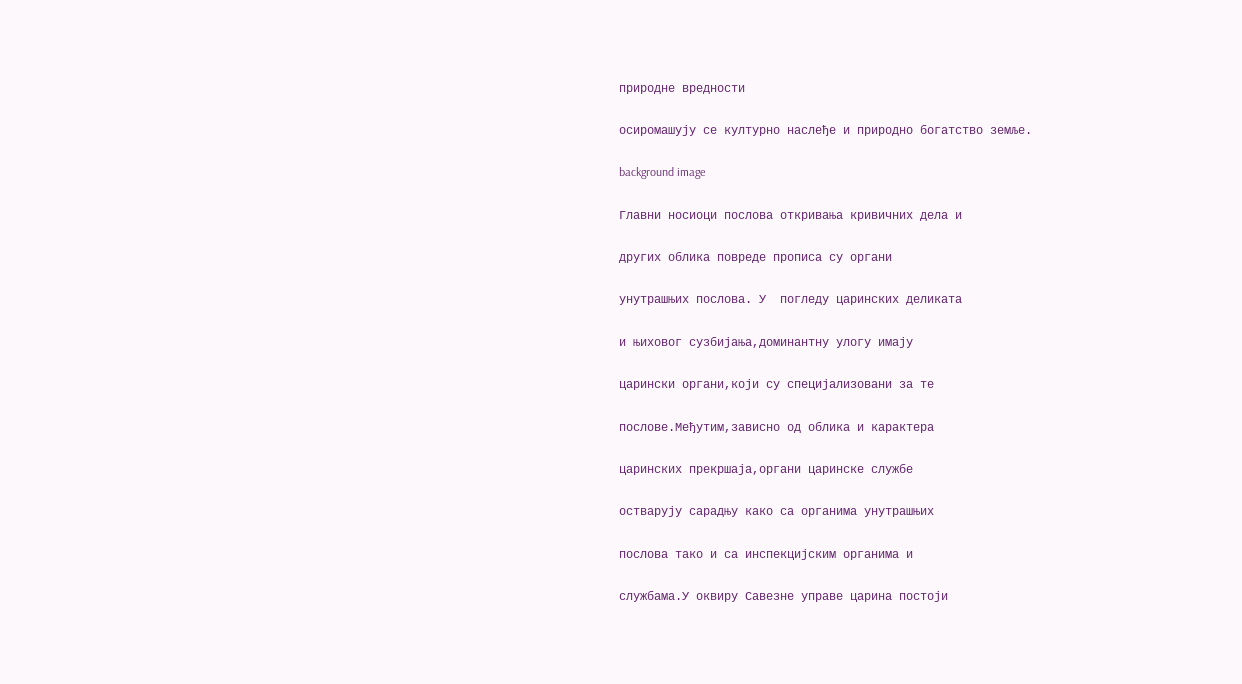природне вредности

осиромашују се културно наслеђе и природно богатство земље.

background image

Главни носиоци послова откривања кривичних дела и

других облика повреде прописа су органи

унутрашњих послова. У  погледу царинских деликата

и њиховог сузбијања,доминантну улогу имају

царински органи,који су специјализовани за те

послове.Међутим,зависно од облика и карактера

царинских прекршаја,органи царинске службе

остварују сарадњу како са органима унутрашњих

послова тако и са инспекцијским органима и

службама.У оквиру Савезне управе царина постоји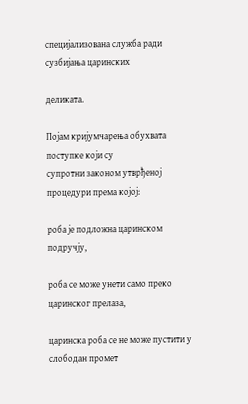специјализована служба ради  сузбијања царинских

деликата.

Појам кријумчарења обухвата поступке који су
супротни законом утврђеној процедури према којој:

роба је подложна царинском подручју,

роба се може унети само преко царинског прелаза,

царинска роба се не може пустити у слободан промет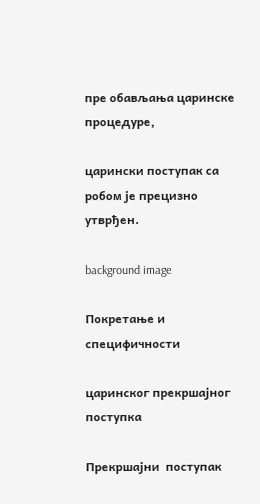пре обављања царинске процедуре,

царински поступак са робом је прецизно утврђен.

background image

Покретање и специфичности

царинског прекршајног поступка

Прекршајни  поступак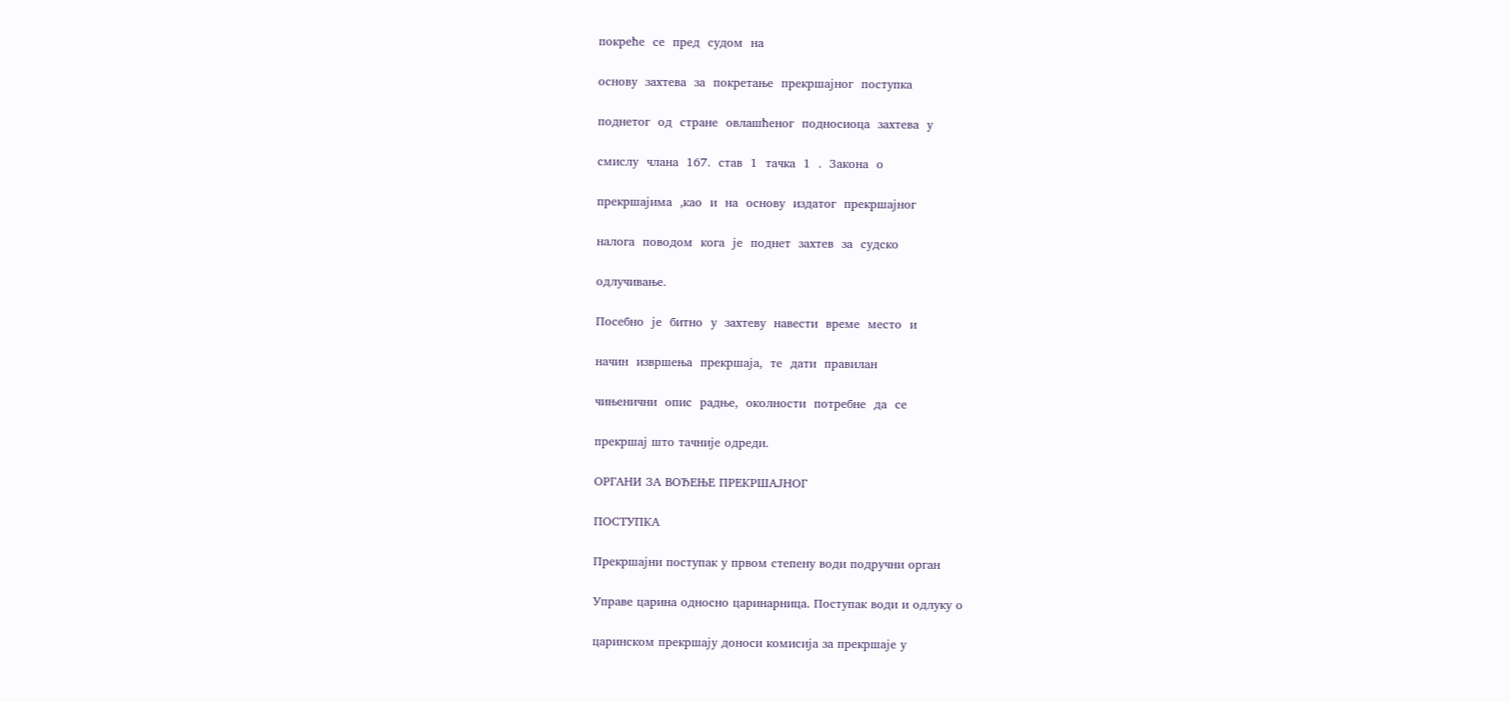покреће  се  пред  судом  на

основу  захтева  за  покретање  прекршајног  поступка

поднетог  од  стране  овлашћеног  подносиоца  захтева  у

смислу  члана  167.  став  1  тачка  1  .  Закона  о

прекршајима  ,као  и  на  основу  издатог  прекршајног

налога  поводом  кога  је  поднет  захтев  за  судско

одлучивање.

Посебно  је  битно  у  захтеву  навести  време  место  и

начин  извршења  прекршаја,  те  дати  правилан

чињенични  опис  радње,  околности  потребне  да  се

прекршај што тачније одреди.

ОРГАНИ ЗА ВОЂЕЊЕ ПРЕКРШАЈНОГ

ПОСТУПКА

Прекршајни поступак у првом степену води подручни орган

Управе царина односно царинарница. Поступак води и одлуку о

царинском прекршају доноси комисија за прекршаје у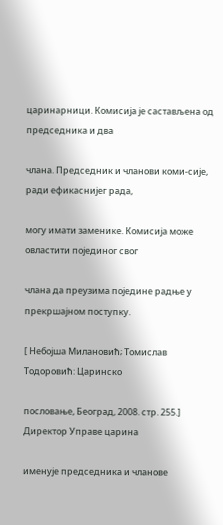царинарници. Комисија је састављена од председника и два

члана. Председник и чланови коми-сије, ради ефикаснијег рада,

могу имати заменике. Комисија може овластити појединог свог

члана да преузима поједине радње у прекршајном поступку.

[ Небојша Милановић; Томислав Тодоровић: Царинско

пословање, Београд, 2008. стр. 255.] Директор Управе царина

именује председника и чланове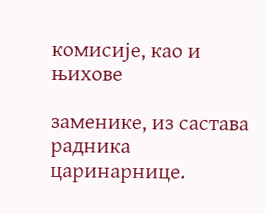комисије, као и њихове

заменике, из састава радника царинарнице.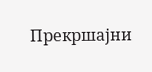Прекршајни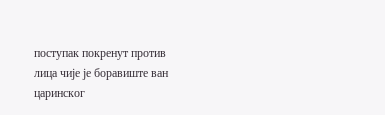поступак покренут против лица чије је боравиште ван царинског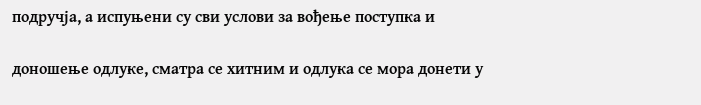подручја, а испуњени су сви услови за вођење поступка и

доношење одлуке, сматра се хитним и одлука се мора донети у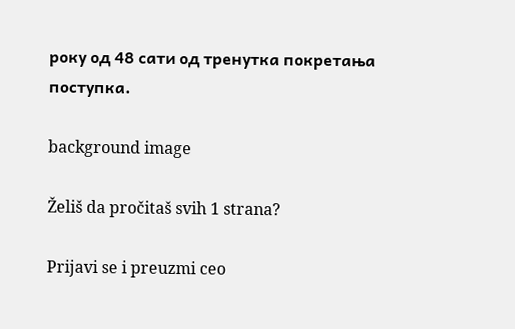року од 48 сати од тренутка покретања поступка.

background image

Želiš da pročitaš svih 1 strana?

Prijavi se i preuzmi ceo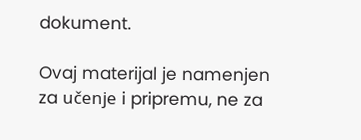dokument.

Ovaj materijal je namenjen za učenje i pripremu, ne za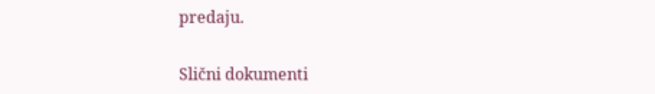predaju.

Slični dokumenti